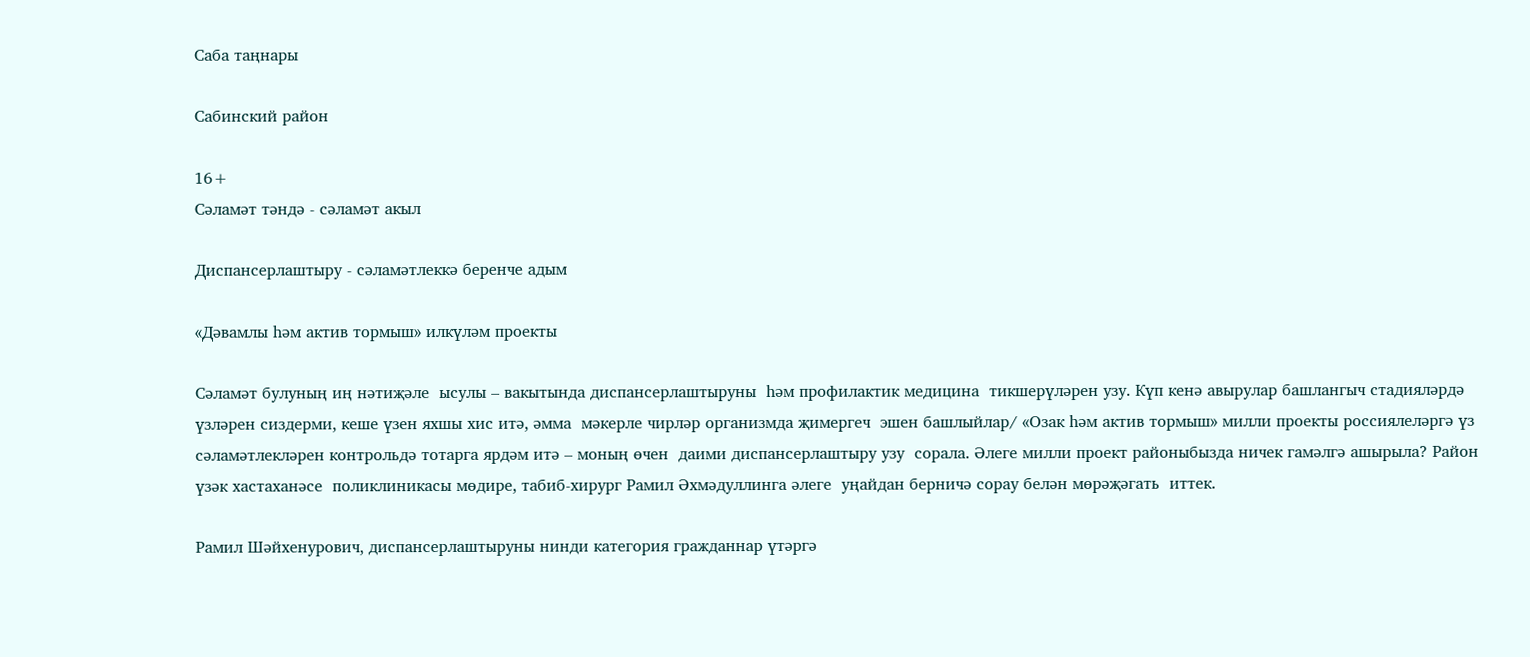Саба таңнары

Сабинский район

16+
Сәламәт тәндә - сәламәт акыл

Диспансерлаштыру - сәламәтлеккә беренче адым

«Дәвамлы һәм актив тормыш» илкүләм проекты

Сәламәт булуның иң нәтиҗәле  ысулы – вакытында диспансерлаштыруны  һәм профилактик медицина  тикшерүләрен узу. Күп кенә авырулар башлангыч стадияләрдә үзләрен сиздерми, кеше үзен яхшы хис итә, әмма  мәкерле чирләр организмда җимергеч  эшен башлыйлар/ «Озак һәм актив тормыш» милли проекты россиялеләргә үз сәламәтлекләрен контрольдә тотарга ярдәм итә – моның өчен  даими диспансерлаштыру узу  сорала. Әлеге милли проект районыбызда ничек гамәлгә ашырыла? Район үзәк хастаханәсе  поликлиникасы мөдире, табиб-хирург Рамил Әхмәдуллинга әлеге  уңайдан берничә сорау белән мөрәҗәгать  иттек.

Рамил Шәйхенурович, диспансерлаштыруны нинди категория гражданнар үтәргә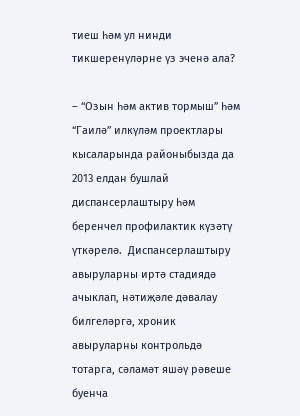тиеш һәм ул нинди тикшеренүләрне үз эченә ала?

– “Озын һәм актив тормыш” һәм “Гаилә” илкүләм проектлары кысаларында районыбызда да 2013 елдан бушлай  диспансерлаштыру һәм беренчел профилактик күзәтү үткәрелә.  Диспансерлаштыру авыруларны иртә стадиядә ачыклап, нәтиҗәле дәвалау билгеләргә, хроник авыруларны контрольдә тотарга, сәламәт яшәү рәвеше буенча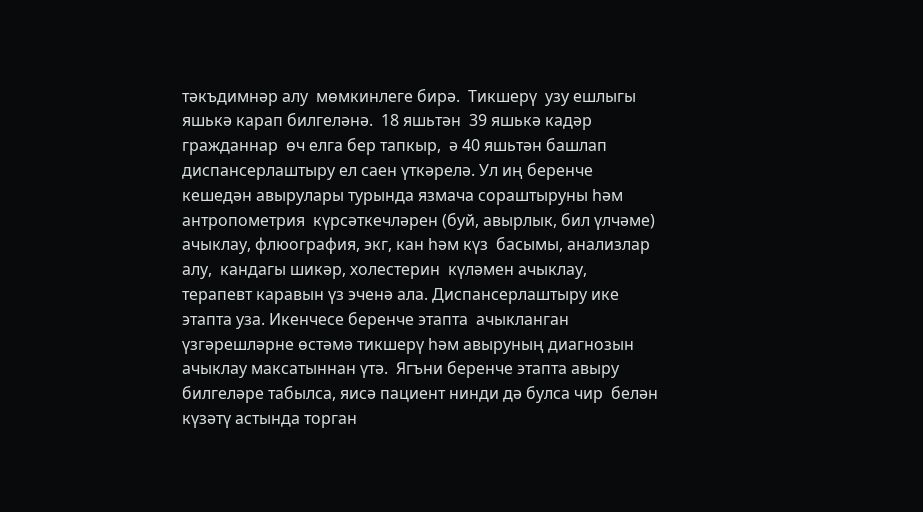тәкъдимнәр алу  мөмкинлеге бирә.  Тикшерү  узу ешлыгы яшькә карап билгеләнә.  18 яшьтән  39 яшькә кадәр гражданнар  өч елга бер тапкыр,  ә 40 яшьтән башлап  диспансерлаштыру ел саен үткәрелә. Ул иң беренче кешедән авырулары турында язмача сораштыруны һәм антропометрия  күрсәткечләрен (буй, авырлык, бил үлчәме) ачыклау, флюография, экг, кан һәм күз  басымы, анализлар алу,  кандагы шикәр, холестерин  күләмен ачыклау,  терапевт каравын үз эченә ала. Диспансерлаштыру ике этапта уза. Икенчесе беренче этапта  ачыкланган үзгәрешләрне өстәмә тикшерү һәм авыруның диагнозын ачыклау максатыннан үтә.  Ягъни беренче этапта авыру билгеләре табылса, яисә пациент нинди дә булса чир  белән күзәтү астында торган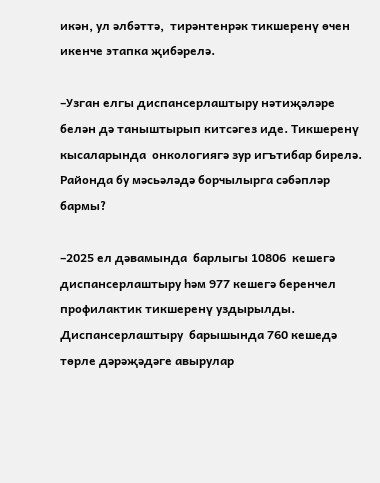икән, ул әлбәттә,  тирәнтенрәк тикшеренү өчен икенче этапка җибәрелә.

–Узган елгы диспансерлаштыру нәтиҗәләре белән дә таныштырып китсәгез иде. Тикшеренү кысаларында  онкологиягә зур игътибар бирелә. Районда бу мәсьәләдә борчылырга сәбәпләр бармы?

–2025 ел дәвамында  барлыгы 10806  кешегә диспансерлаштыру һәм 977 кешегә беренчел  профилактик тикшеренү уздырылды. Диспансерлаштыру  барышында 760 кешедә төрле дәрәҗәдәге авырулар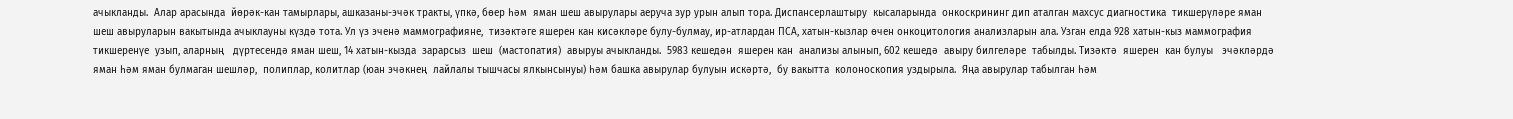ачыкланды.  Алар арасында  йөрәк-кан тамырлары, ашказаны-эчәк тракты, үпкә, бөер һәм  яман шеш авырулары аеруча зур урын алып тора. Диспансерлаштыру  кысаларында  онкоскрининг дип аталган махсус диагностика  тикшерүләре яман шеш авыруларын вакытында ачыклауны күздә тота. Ул үз эченә маммографияне,  тизәктәге яшерен кан кисәкләре булу-булмау, ир-атлардан ПСА, хатын-кызлар өчен онкоцитология анализларын ала. Узган елда 928 хатын-кыз маммография тикшеренүе  узып, аларның   дүртесендә яман шеш, 14 хатын-кызда  зарарсыз  шеш  (мастопатия)  авыруы ачыкланды.  5983 кешедән  яшерен кан  анализы алынып, 602 кешедә  авыру билгеләре  табылды. Тизәктә  яшерен  кан булуы   эчәкләрдә яман һәм яман булмаган шешләр,  полиплар, колитлар (юан эчәкнең  лайлалы тышчасы ялкынсынуы) һәм башка авырулар булуын искәртә,  бу вакытта  колоноскопия уздырыла.  Яңа авырулар табылган һәм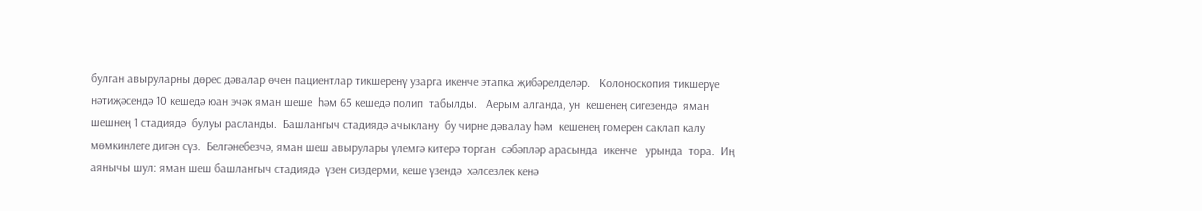булган авыруларны дөрес дәвалар өчен пациентлар тикшеренү узарга икенче этапка җибәрелделәр.   Колоноскопия тикшерүе нәтиҗәсендә 10 кешедә юан эчәк яман шеше  һәм 65 кешедә полип  табылды.   Аерым алганда, ун  кешенең сигезендә  яман шешнең 1 стадиядә  булуы расланды.  Башлангыч стадиядә ачыклану  бу чирне дәвалау һәм  кешенең гомерен саклап калу мөмкинлеге дигән сүз.  Белгәнебезчә, яман шеш авырулары үлемгә китерә торган  сәбәпләр арасында  икенче   урында  тора.  Иң аянычы шул: яман шеш башлангыч стадиядә  үзен сиздерми, кеше үзендә  хәлсезлек кенә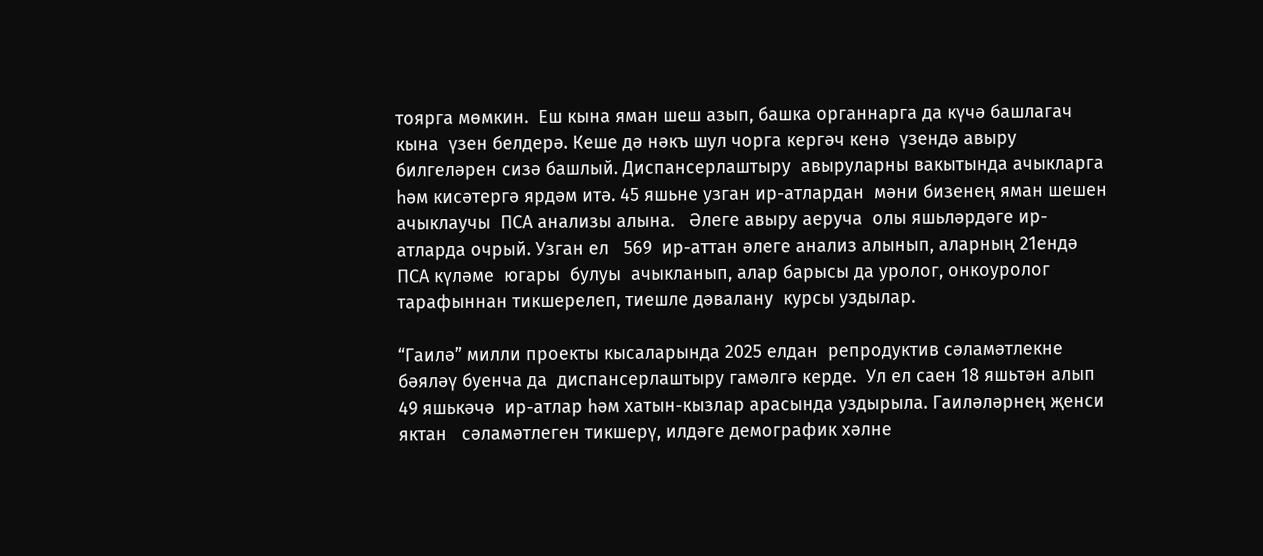тоярга мөмкин.  Еш кына яман шеш азып, башка органнарга да күчә башлагач кына  үзен белдерә. Кеше дә нәкъ шул чорга кергәч кенә  үзендә авыру билгеләрен сизә башлый. Диспансерлаштыру  авыруларны вакытында ачыкларга  һәм кисәтергә ярдәм итә. 45 яшьне узган ир-атлардан  мәни бизенең яман шешен ачыклаучы  ПСА анализы алына.   Әлеге авыру аеруча  олы яшьләрдәге ир-атларда очрый. Узган ел   569  ир-аттан әлеге анализ алынып, аларның 21ендә  ПСА күләме  югары  булуы  ачыкланып, алар барысы да уролог, онкоуролог тарафыннан тикшерелеп, тиешле дәвалану  курсы уздылар.

“Гаилә” милли проекты кысаларында 2025 елдан  репродуктив сәламәтлекне  бәяләү буенча да  диспансерлаштыру гамәлгә керде.  Ул ел саен 18 яшьтән алып 49 яшькәчә  ир-атлар һәм хатын-кызлар арасында уздырыла. Гаиләләрнең җенси яктан   сәламәтлеген тикшерү, илдәге демографик хәлне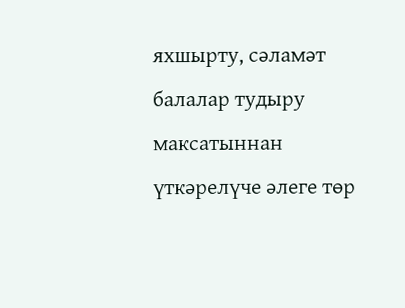яхшырту, сәламәт балалар тудыру максатыннан  үткәрелүче әлеге төр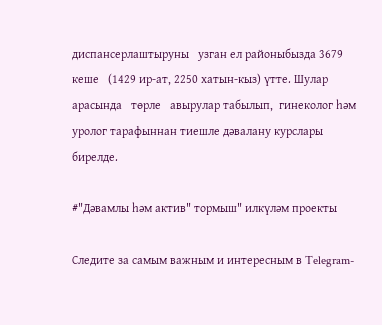диспансерлаштыруны   узган ел районыбызда 3679 кеше   (1429 ир-ат, 2250 хатын-кыз) үтте. Шулар арасында   төрле   авырулар табылып,  гинеколог һәм уролог тарафыннан тиешле дәвалану курслары бирелде.

#"Дәвамлы һәм актив" тормыш" илкүләм проекты

Следите за самым важным и интересным в Telegram-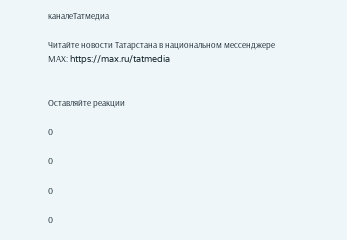каналеТатмедиа

Читайте новости Татарстана в национальном мессенджере MАХ: https://max.ru/tatmedia


Оставляйте реакции

0

0

0

0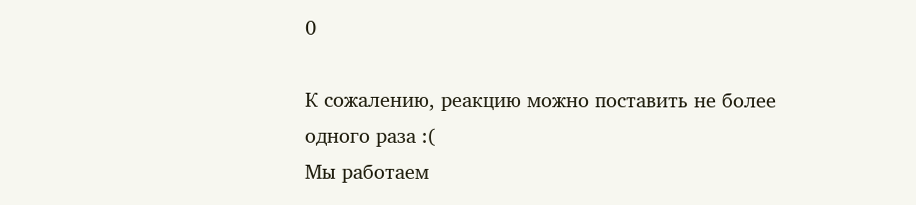0

К сожалению, реакцию можно поставить не более одного раза :(
Мы работаем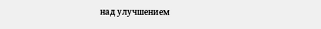над улучшением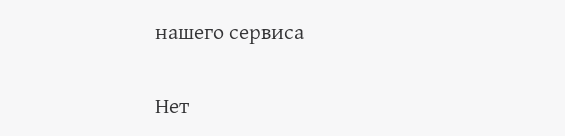нашего сервиса

Нет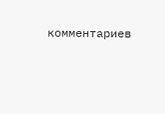комментариев